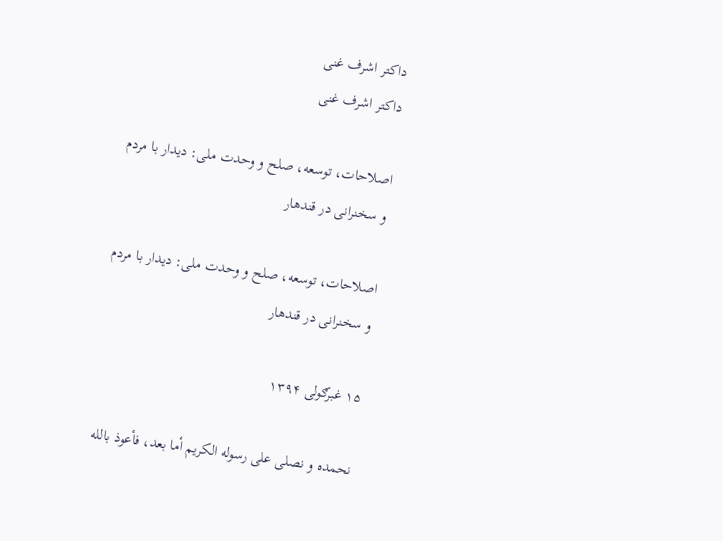داکتر اشرف غنی
داکتر اشرف غنی

اصلاحات، توسعه، صلح و وحدت ملی: دیدار با مردم و سخنرانی در قندهار

اصلاحات، توسعه، صلح و وحدت ملی: دیدار با مردم و سخنرانی در قندهار

۱۵ غبرګولی ۱۳۹۴

نحمده و نصلی علی رسوله الکریم أما بعد، فأعوذ بالله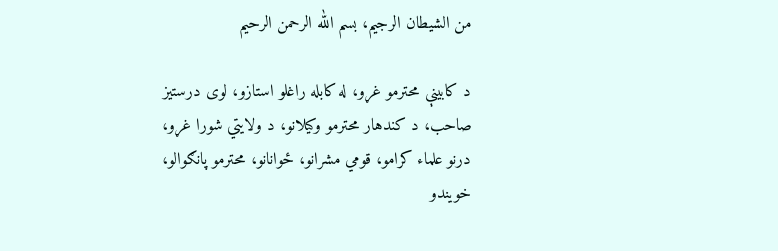من الشیطان الرجیم، بسم الله الرحمن الرحیم

د کابینې محترمو غړو، له کابله راغلو استازو، لوی درستیز صاحب، د کندهار محترمو وکیلانو، د ولایتي شورا غړو، درنو علماء کرامو، قومي مشرانو، ځوانانو، محترمو پانګوالو، خویندو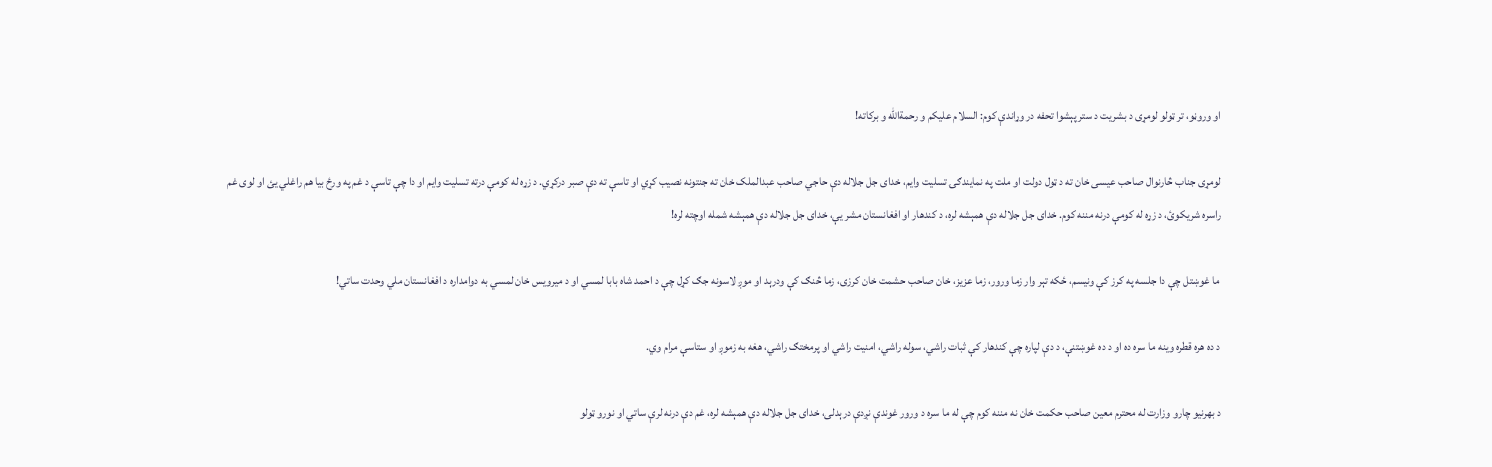او وروڼو، تر ټولو لومړی د بشریت د ستر پېشوا تحفه در وړاندې کوم: السلام علیکم و رحمةالله و برکاته!

لومړی جناب څارنوال صاحب عیسی خان ته د ټول دولت او ملت په نمایندګۍ تسلیت وایم، خدای جل جلاله دې حاجي صاحب عبدالملک خان ته جنتونه نصیب کړي او تاسې ته دې صبر درکړي. د زړه له کومې درته تسلیت وایم او دا چې تاسې د غم په ورځ بیا هم راغلي یئ او لوی غم راسره شریکوئ، د زړه له کومې درنه مننه کوم. خدای جل جلاله دې همېشه لره، د کندهار او افغانستان مشر یې، خدای جل جلاله دې همېشه شمله اوچته لره!

ما غوښتل چې دا جلسه په کرز کې ونیسم، ځکه تېر وار زما ورور، زما عزیز، خان صاحب حشمت خان کرزی، زما څنګ کې ودرېد او موږ لاسونه جګ کړل چې د احمد شاه بابا لمسي او د میرویس خان لمسي به دوامداره د افغانستان ملي وحدت ساتي!

د ده هره قطره وینه ما سره ده او د ده غوښتنې، د دې لپاره چې کندهار کې ثبات راشي، سوله راشي، امنیت راشي او پرمختګ راشي، هغه به زموږ او ستاسې مرام وي.

د بهرنیو چارو وزارت له محترم معین صاحب حکمت خان نه مننه کوم چې له ما سره د ورور غوندې نږدې درېدلی، خدای جل جلاله دې همېشه لره، غم دې درنه لرې ساتي او نورو ټولو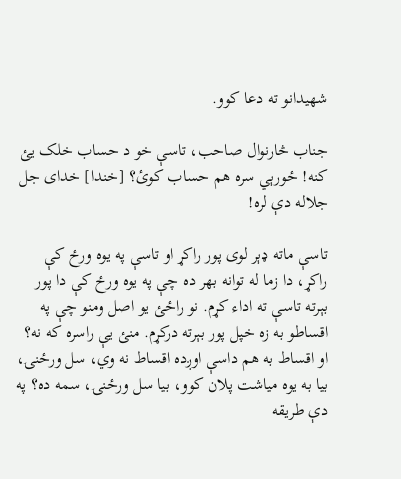شهیدانو ته دعا کوو.

جناب څارنوال صاحب، تاسې خو د حساب خلک یئ کنه! ځورېي سره هم حساب کوئ؟ [خندا] خدای جل جلاله دې لره!

تاسې ماته ډېر لوی پور راکړ او تاسې په يوه ورځ کې راکړ، دا زما له توانه بهر ده چې په یوه ورځ کې دا پور بېرته تاسې ته اداء کړم. نو راځئ یو اصل ومنو چې په اقساطو به زه خپل پور بېرته درکړم. منئ یې راسره که نه؟ او اقساط به هم داسې اوږده اقساط نه وي، سل ورځنۍ، بیا به یوه میاشت پلان کوو، بیا سل ورځنۍ، سمه ده؟ په دې طریقه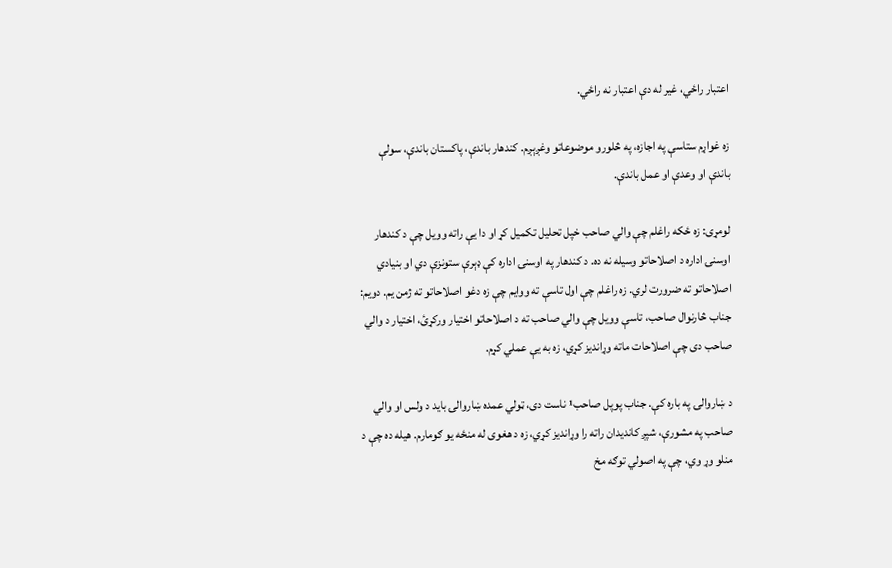اعتبار راځي، غیر له دې اعتبار نه راځي.

زه غواړم ستاسې په اجازه، په څلورو موضوعاتو وغږېږم. کندهار باندې، پاکستان باندې، سولې باندې او وعدې او عمل باندې.

لومړی: زه ځکه راغلم چې والي صاحب خپل تحلیل تکمیل کړ او دا یې راته وویل چې د کندهار اوسنۍ اداره د اصلاحاتو وسیله نه ده. د کندهار په اوسنۍ اداره کې ډېرې ستونزې دي او بنیادي اصلاحاتو ته ضرورت لري. زه راغلم چې اول تاسې ته ووایم چې زه دغو اصلاحاتو ته ژمن یم. دویم: جناب څارنوال صاحب، تاسې وویل چې والي صاحب ته د اصلاحاتو اختیار ورکړئ، اختیار د والي صاحب دی چې اصلاحات ماته وړاندیز کړي، زه به یې عملي کړم.

د ښاروالۍ په باره کې. جناب پوپل صاحب¹ ناست دی، ټولي عمده ښاروالۍ باید د ولس او والي صاحب په مشورې، شپږ کاندیدان راته را وړاندیز کړي، زه د هغوی له منځه یو ګومارم. هیله ده چې د منلو وړ وي، چې په اصولي توګه مخ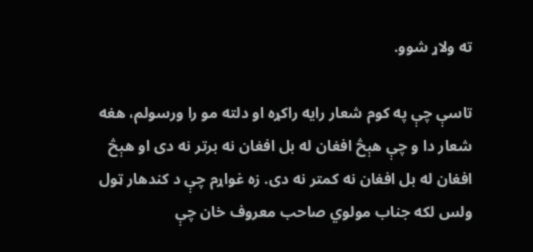ته ولاړ شوو.

تاسې چې په کوم شعار رایه راکړه او دلته مو را ورسولم، هغه شعار دا و چې هېڅ افغان له بل افغان نه برتر نه دی او هېڅ افغان له بل افغان نه کمتر نه دی. زه غواړم چې د کندهار ټول ولس لکه جناب مولوي صاحب معروف خان چې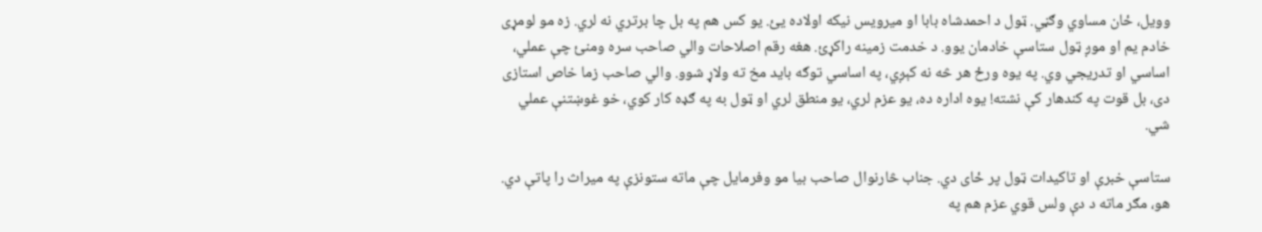وویل، ځان مساوي وګڼي. ټول د احمدشاه بابا او میرویس نیکه اولاده یئ. یو کس هم په بل چا برتري نه لري. زه مو لومړی خادم یم او موږ ټول ستاسې خادمان یوو. د خدمت زمینه راکړئ. هغه رقم اصلاحات والي صاحب سره ومنئ چې عملي، اساسي او تدریجي وي. په یوه ورځ هر څه نه کېږي، په اساسي توګه باید مخ ته ولاړ شوو. والي صاحب زما خاص استازی دی، بل قوت په کندهار کې نشته! یوه اداره ده، یو عزم لري، یو منطق لري او ټول به په ګډه کار کوي، خو غوښتنې عملي شي.

ستاسې خبرې او تاکیدات ټول پر ځای دي. جناب څارنوال صاحب بیا مو وفرمایل چې ماته ستونزې په میراث را پاتې دي. هو، مګر ماته د دې ولس قوي عزم هم په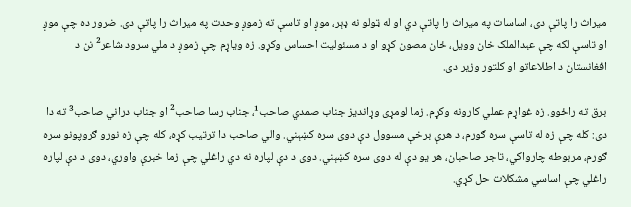میراث را پاتې دی، اساسات په میراث را پاتې دي او له ټولو نه ډېر، موږ او تاسې ته زموږ وحدت په میراث را پاتې دی. ضرور ده چې موږ او تاسې لکه چې عبدالملک خان وویل، ځان مصون کړو او د مسئولیت احساس وکړو. زه ویاړم چې زموږ د ملي سرود شاعر² نن د افغانستان د اطلاعاتو او کلتور وزیر دی.

برق ته راځوو. زه غواړم عملي کارونه وکړم. زما لومړی وړاندیز جناب صمدي صاحب¹، جناب رسا صاحب² او جناب دراني صاحب³ ته دا دی: کله چې زه له تاسې سره ګورم، د هرې برخې مسوول دې دوی سره کښېني. والي صاحب دا ترتیب کړه، کله چې زه نورو ګروپونو سره ګورم، مربوطه چارواکي، تاجر صاحبان، هر یو دې له دوی سره کښېني. دوی د دې لپاره نه دي راغلي چې زما خبرې واوري، دوی د دې لپاره راغلي چې اساسي مشکلات حل کړي.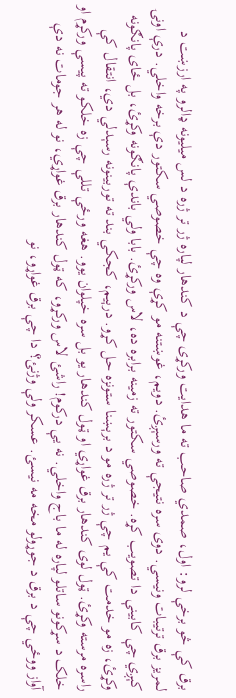برق کې څو برخې لرو: اول، صمدي صاحب ته ما هدایت ورکړی چې د کندهار لپاره ژر تر ژره د لس میلیونه ډالرو په ارزښت د لمریز برق ترتیبات ونیسي. دوی سره نتیجې ته ورسېږئ. دویم، غوښتنه مو کړې وه چې خصوصي سکتور دې برخه واخلي. درې اونۍ کېږي چې کابینې دا تصویب کړه. خصوصي سکتور ته زمینه برابره ده، لاس ورکړئ. بابا ولي باندې پانګونه وکړئ، بل ځای پانګونه وکړئ، زه مو خدمت کې یم چې ژر تر ژره مو د برېښنا ستونزه حل کړو. درېیم، کجکي بند ته توربینونه رسېدلي دي، انتقال کې راسره مرسته وکړئ. ټول لوی کندهار برق غواړي او ټول کندهار یو بل سره خپلوان یوو. هغه ورځې تللې چې زه خلکو ته پیسې ورکړم او خلک د سړکونو ساتلو لپاره له ما باج واخلي. نه یې درکوم! راشئ لاس ورکړو، که ټول کندهار برق غواړي، نو له هر جومات نه دې آواز ووځي چې د برق د جوړولو مخه مه نیسئ. عسکر ولې وژنئ؟ دا چې برق غواړو، نو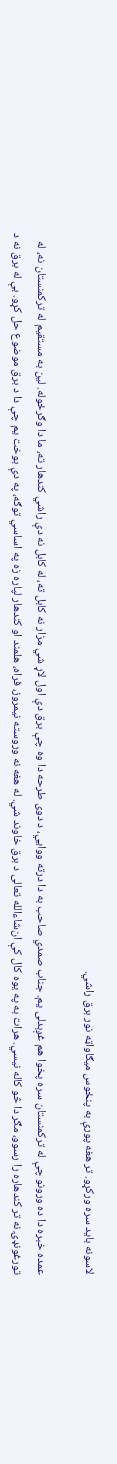لاسونه باید سره ورکړو. تر هغه پورې به پنځوس میګاواټه نور برق راشي.

عمده خبره دا ده ورونو چې له ترکمنستان سره پخوا هم غږېدلی یم. جناب صمدي صاحب به دا درته ووايي، د دوی طرحه دا وه چې برق دې اول لاړ شي مزار نه کابل ته، له کابل نه دې راشي کندهار ته، ما دا وګرځوله. لین به مستقیم له ترکمنستان نه، له تورغونډۍ نه تر کندهاره را رسوو، مګر دا څو کاله نیسي. هرات به په يوه کال کې ان‌شاءالله تعالی د برق خاوند شي. له هغه نه وروسته نیمروز، فراه، هلمند او کندهار لپاره زه په اساسي توګه، په دې بوخت یم چې دا د برق موضوع حل کړو. بې له برق نه د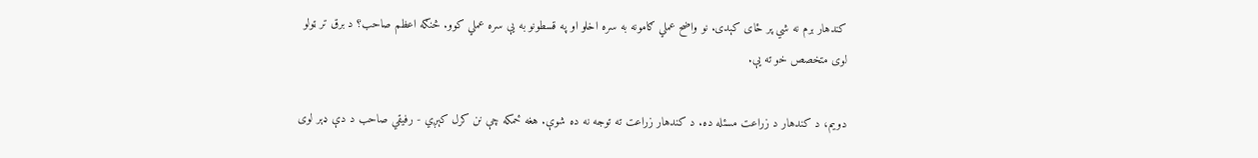کندهار برم نه شي پر ځای کېدی. نو واضح عملي ګامونه به سره اخلو او په قسطونو به یې سره عملي کوو. څنګه اعظم صاحب؟ د برق تر ټولو لوی متخصص خو ته یې.

دویم، د کندهار د زراعت مسئله ده. د کندهار زراعت ته توجه نه ده شوې. هغه ځمکه چې نن کرل کېږي - رفیقي صاحب د دې ډېر لوی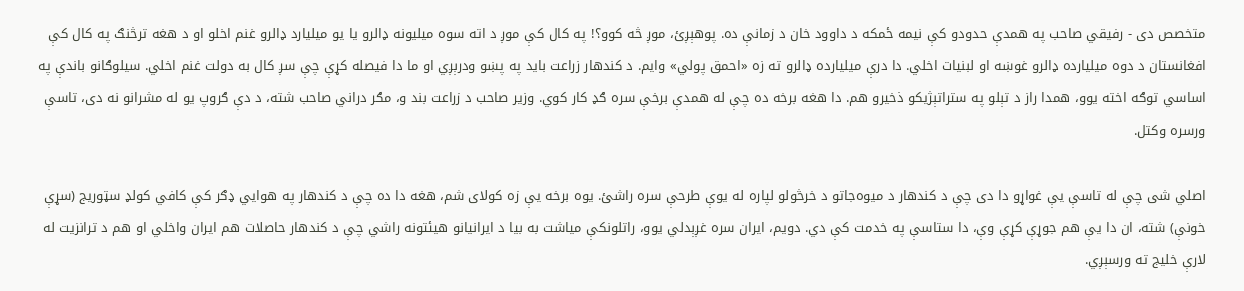متخصص دی - رفیقي صاحب په همدې حدودو کې نیمه ځمکه د داوود خان د زمانې ده. پوهېږئ، موږ څه کوو؟! په کال کې موږ د اته سوه میلیونه ډالرو یا یو میلیارد ډالرو غنم اخلو او د هغه ترڅنګ په کال کې افغانستان د دوه میلیارده ډالرو غوښه او لبنیات اخلي. دا درې میلیارده ډالرو ته زه «احمق پولي» وایم. د کندهار زراعت باید په پښو ودرېږي او ما دا فیصله کړې چې سږ کال به دولت غنم اخلي. سیلوګانو باندې په اساسي توګه اخته یوو، همدا راز د تېلو په ستراتېژیکو ذخیرو هم. دا هغه برخه ده چې له همدې برخې سره ګډ کار کوي. وزیر صاحب د زراعت بند و، مګر دراني صاحب شته، د دې ګروپ یو له مشرانو نه دی، تاسې ورسره وکتل.

اصلي شی چې له تاسې یې غواړو دا دی چې د کندهار د میوه‌جاتو د خرڅولو لپاره له يوې طرحې سره راشئ. یوه برخه یې زه کولای شم، هغه دا ده چې د کندهار په هوايي ډګر کې کافي کولډ سټوریج (سړې خونې) شته، ان دا یې هم جوړې کړې وې، دا ستاسې په خدمت کې دي. دویم، ایران سره غږېدلي یوو، راتلونکې میاشت به بیا د ایرانیانو هیئتونه راشي چې د کندهار حاصلات هم ایران واخلي او هم د ترانزیت له لارې خلیج ته ورسېږي.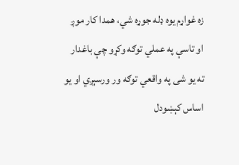زه غواړم یوه ډله جوړه شي، همدا کار موږ او تاسې په عملي توګه وکړو چې باغدار ته یو شی په واقعي توګه ور ورسېږي او یو اساس کېښودل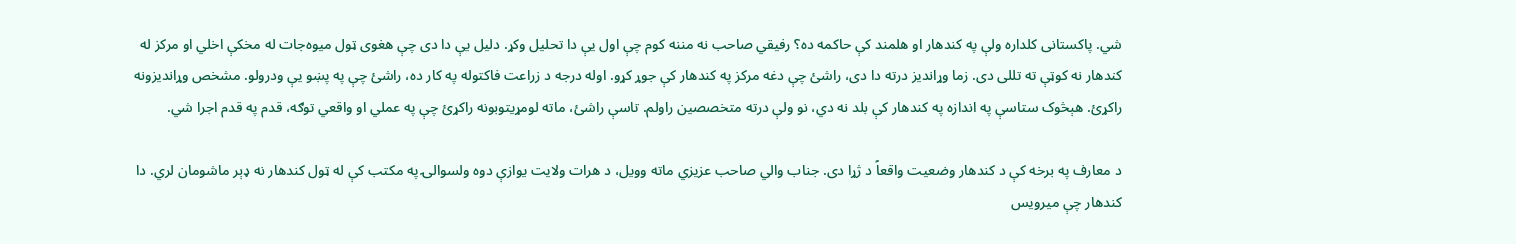شي. پاکستانی کلداره ولې په کندهار او هلمند کې حاکمه ده؟ رفیقي صاحب نه مننه کوم چې اول یې دا تحلیل وکړ. دلیل یې دا دی چې هغوی ټول میوه‌جات له مخکې اخلي او مرکز له کندهار نه کوټې ته تللی دی. زما وړاندیز درته دا دی، راشئ چې دغه مرکز په کندهار کې جوړ کړو. اوله درجه د زراعت فاکتوله په کار ده، راشئ چې په پښو یې ودرولو. مشخص وړاندیزونه راکړئ. هېڅوک ستاسې په اندازه په کندهار کې بلد نه دي، نو ولې درته متخصصین راولم. تاسې راشئ، ماته لومړیتوبونه راکړئ چې په عملي او واقعي توګه، قدم په قدم اجرا شي.

د معارف په برخه کې د کندهار وضعیت واقعاً د ژړا دی. جناب والي صاحب عزیزي ماته وویل، د هرات ولایت یوازې دوه ولسوالۍ په مکتب کې له ټول کندهار نه ډېر ماشومان لري. دا کندهار چې میرویس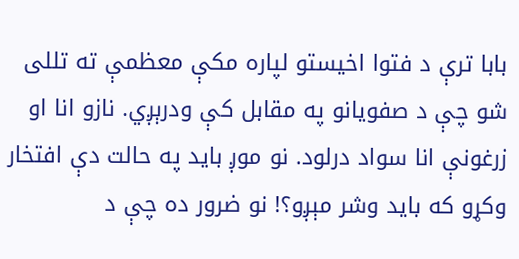بابا ترې د فتوا اخیستو لپاره مکې معظمې ته تللی شو چې د صفویانو په مقابل کې ودرېږي. نازو انا او زرغونې انا سواد درلود. نو موږ باید په حالت دې افتخار وکړو که باید وشر مېږو؟! نو ضرور ده چې د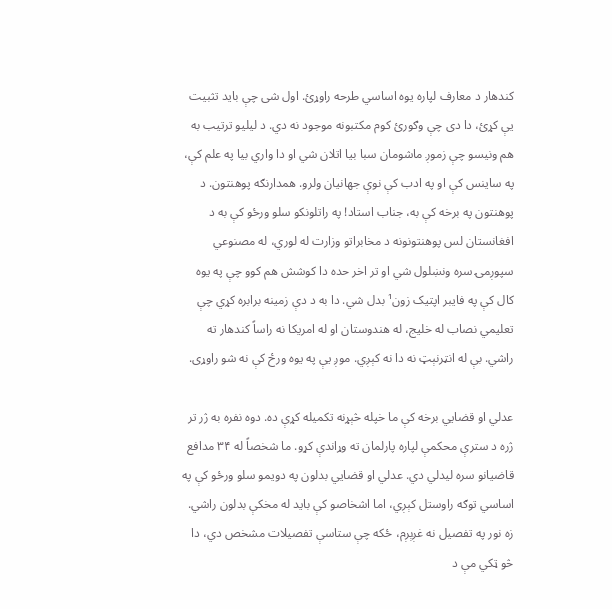کندهار د معارف لپاره یوه اساسي طرحه راوړئ. اول شی چې باید تثبیت یې کړئ، دا دی چې وګورئ کوم مکتبونه موجود نه دي. د لیلیو ترتیب به هم ونیسو چې زموږ ماشومان سبا بیا اتلان شي او دا واري بیا په علم کې، په ساینس کې او په ادب کې نوې جهانیان ولرو. همدارنګه پوهنتون. د پوهنتون په برخه کې به، جناب استاد! په راتلونکو سلو ورځو کې به د افغانستان لس پوهنتونونه د مخابراتو وزارت له لوري، له مصنوعي سپوږمۍ سره ونښلول شي او تر اخر حده دا کوشش هم کوو چې په یوه کال کې په فایبر اپتیک زون¹ بدل شي. دا به د دې زمینه برابره کړي چې تعلیمي نصاب له خلیج، له هندوستان او له امریکا نه راساً کندهار ته راشي. بې له انټرنېټ نه دا نه کېږي. موږ یې په یوه ورځ کې نه شو راوړی.

عدلي او قضايي برخه کې ما خپله څېړنه تکمیله کړې ده. دوه نفره به ژر تر ژره د سترې محکمې لپاره پارلمان ته وړاندې کړو. ما شخصاً له ۳۴ مدافع قاضیانو سره لیدلي دي. عدلي او قضايي بدلون په دویمو سلو ورځو کې په اساسي توګه راوستل کېږي، اما اشخاصو کې باید له مخکې بدلون راشي. زه نور په تفصیل نه غږېږم، ځکه چې ستاسې تفصیلات مشخص دي، دا څو ټکي مې د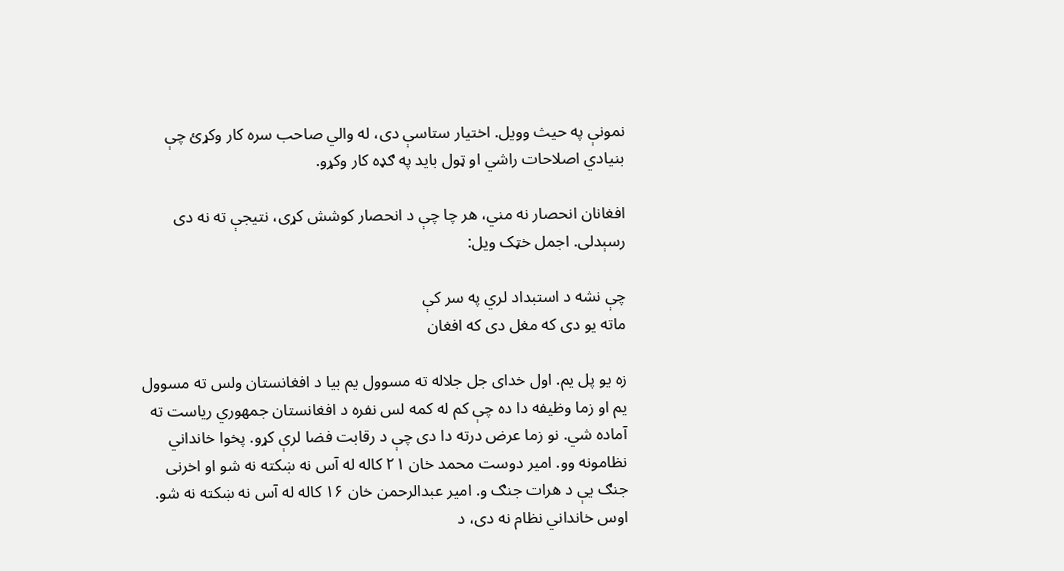نمونې په حیث وویل. اختیار ستاسې دی، له والي صاحب سره کار وکړئ چې بنیادي اصلاحات راشي او ټول باید په ګډه کار وکړو.

افغانان انحصار نه مني، هر چا چې د انحصار کوشش کړی، نتیجې ته نه دی رسېدلی. اجمل خټک ویل:

چې نشه د استبداد لري په سر کې
ماته یو دی که مغل دی که افغان

زه یو پل یم. اول خدای جل جلاله ته مسوول یم بیا د افغانستان ولس ته مسوول یم او زما وظیفه دا ده چې کم له کمه لس نفره د افغانستان جمهوري ریاست ته آماده شي. نو زما عرض درته دا دی چې د رقابت فضا لرې کړو. پخوا خانداني نظامونه وو. امیر دوست محمد خان ۲۱ کاله له آس نه ښکته نه شو او اخرنی جنګ یې د هرات جنګ و. امیر عبدالرحمن خان ۱۶ کاله له آس نه ښکته نه شو. اوس خانداني نظام نه دی، د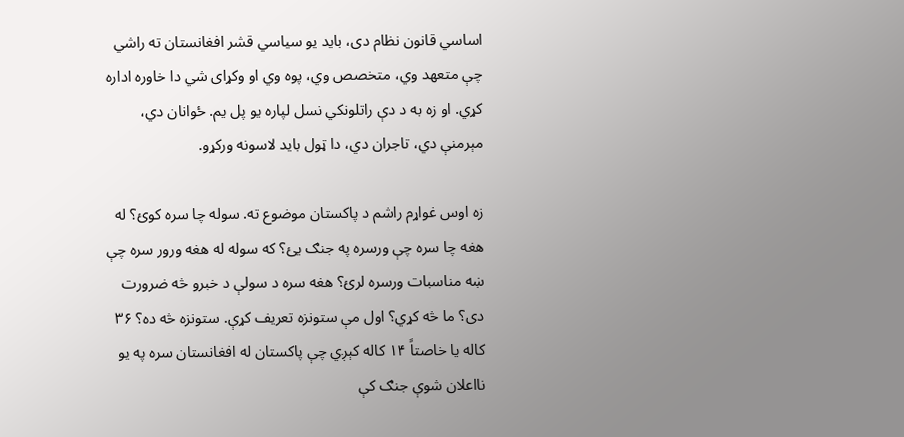اساسي قانون نظام دی، باید یو سیاسي قشر افغانستان ته راشي چې متعهد وي، متخصص وي، پوه وي او وکړای شي دا خاوره اداره کړي. او زه به د دې راتلونکي نسل لپاره یو پل یم. ځوانان دي، مېرمنې دي، تاجران دي، دا ټول باید لاسونه ورکړو.

زه اوس غواړم راشم د پاکستان موضوع ته. سوله چا سره کوئ؟ له هغه چا سره چې ورسره په جنګ یئ؟ که سوله له هغه ورور سره چې ښه مناسبات ورسره لرئ؟ هغه سره د سولې د خبرو څه ضرورت دی؟ ما څه کړي؟ اول مې ستونزه تعریف کړې. ستونزه څه ده؟ ۳۶ کاله یا خاصتاً ۱۴ کاله کېږي چې پاکستان له افغانستان سره په یو نااعلان شوې جنګ کې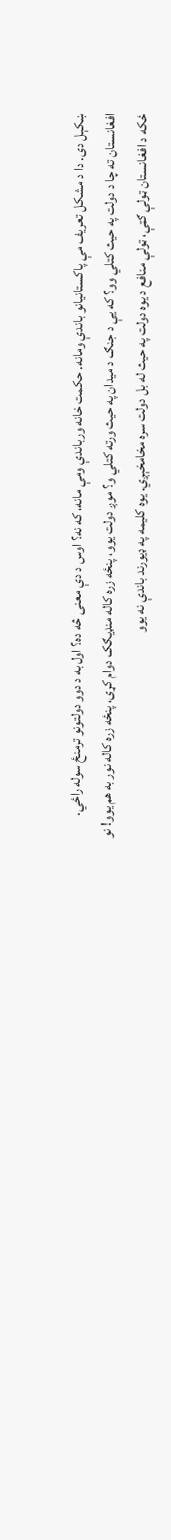ښکېل دی. دا د مشکل تعریف مې پاکستانیانو باندې ومانه. حکمت خانه ورباندې ومې مانه، که نه؟ اوس د دې معنی څه ده؟ اول به د دوو دولتونو ترمنځ سوله راځي. افغانستان ته چا د دولت په حیث کتلي وو؟ که یې د جنګ د میدان په حیث ورته کتلي و؟ موږ دولت یوو، پنځه زره کاله منډیګک دوام کړی، پنځه زره کاله نور به هم یوو! نو ځکه د افغانستان ټولې ګټې، ټولې منافع د یوه دولت په حیث له بل دولت سره مخامخېږي. یوه کلیمه په ډیورند باندې نه یوو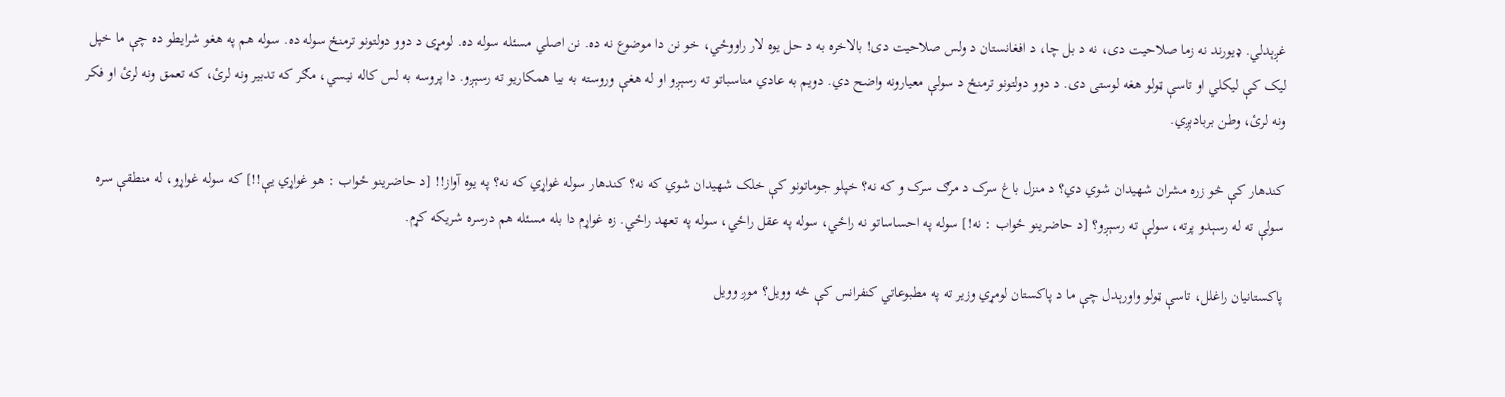غږېدلي. ډیورند نه زما صلاحیت دی، نه د بل چا، د افغانستان د ولس صلاحیت دی! بالاخره به د حل یوه لار راووځي، خو نن دا موضوع نه ده. نن اصلي مسئله سوله ده. لومړی د دوو دولتونو ترمنځ سوله ده. سوله هم په هغو شرایطو ده چې ما خپل لیک کې لیکلي او تاسې ټولو هغه لوستی دی. د دوو دولتونو ترمنځ د سولې معیارونه واضح دي. دویم به عادي مناسباتو ته رسېږو او له هغې وروسته به بیا همکاریو ته رسېږو. دا پروسه به لس کاله نیسي، مګر که تدبیر ونه لرئ، که تعمق ونه لرئ او فکر ونه لرئ، وطن بربادېږي.

کندهار کې څو زره مشران شهیدان شوي دي؟ د منزل باغ سرک د مرګ سرک و که نه؟ خپلو جوماتونو کې خلک شهیدان شوي که نه؟ کندهار سوله غواړي که نه؟ په یوه آواز!! [د حاضرینو ځواب : هو غواړي یې!!] که سوله غواړو، له منطقې سره سولې ته له رسېدو پرته، سولې ته رسېږو؟ [د حاضرینو ځواب : نه!] سوله په احساساتو نه راځي، سوله په عقل راځي، سوله په تعهد راځي. زه غواړم دا بله مسئله هم درسره شریکه کړم.

پاکستانیان راغلل، تاسې ټولو واورېدل چې ما د پاکستان لومړي وزیر ته په مطبوعاتي کنفرانس کې څه وویل؟ موږ وویل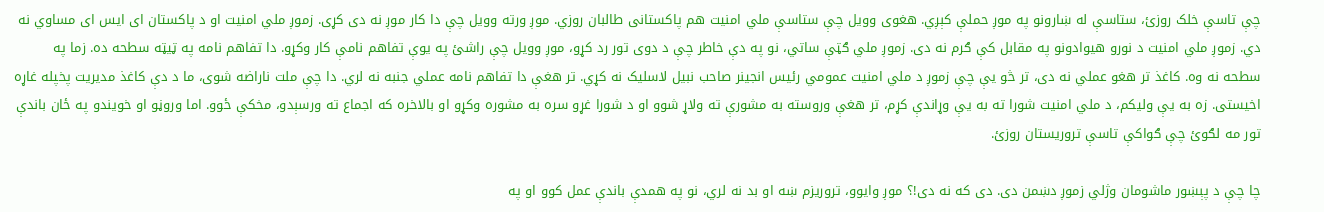چې تاسې خلک روزئ، ستاسې له ښارونو په موږ حملې کېږي. هغوی وویل چې ستاسې ملي امنیت هم پاکستانی طالبان روزي. موږ ورته وویل چې دا کار موږ نه دی کړی. زموږ ملي امنیت او د پاکستان ای ایس ای مساوي نه دي. زموږ ملي امنیت د نورو هیوادونو په مقابل کې ګرم نه دی. زموږ ملي ګټې ساتي، نو په دې خاطر چې د دوی تور رد کړو، موږ وویل چې راشئ په يوې تفاهم نامې کار وکړو. دا تفاهم نامه په ټیټه سطحه ده. زما په سطحه نه وه. کاغذ تر هغو عملي نه دی، تر څو یې چې زموږ د ملي امنیت عمومي رئیس انجینر صاحب نبیل لاسلیک نه کړي. تر هغې دا تفاهم نامه عملي جنبه نه لري. دا چې ملت ناراضه شوی، ما د دې کاغذ مدیریت پخپله غاړه اخیستی. زه به یې ولیکم، د ملي امنیت شورا ته به یې وړاندې کړم، تر هغې وروسته به مشورې ته ولاړ شوو او د شورا غړو سره به مشوره وکړو او بالاخره که اجماع ته ورسېدو، مخکې ځوو. اما وروڼو او خویندو په ځان باندې تور مه لګوئ چې ګواکې تاسې تروریستان روزئ.

چا چې د پېښور ماشومان وژلي زموږ دښمن دی. دی که نه دی!؟ موږ وایوو، تروریزم ښه او بد نه لري، نو په همدې باندې عمل کوو او په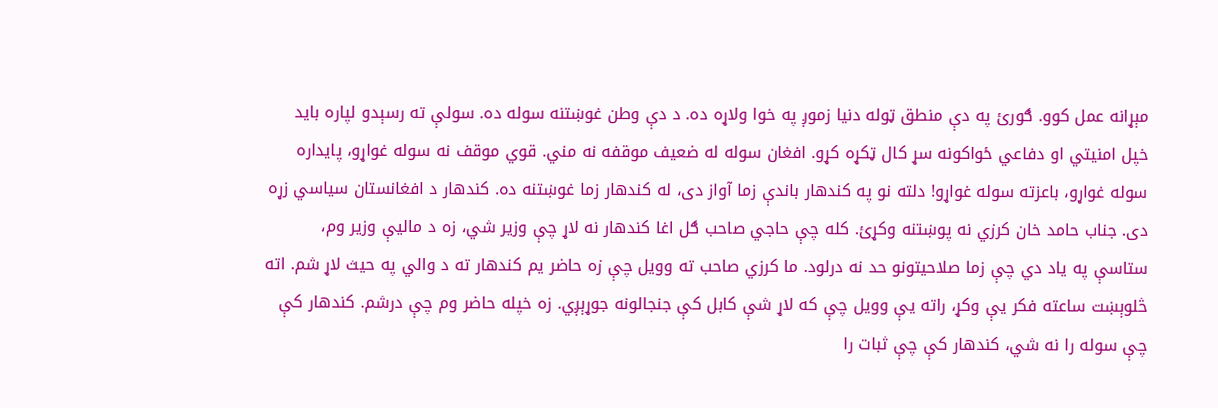مېړانه عمل کوو. ګورئ په دې منطق ټوله دنیا زموږ په خوا ولاړه ده. د دې وطن غوښتنه سوله ده. سولې ته رسېدو لپاره باید خپل امنیتي او دفاعي ځواکونه سړ کال ټکړه کړو. افغان سوله له ضعیف موقفه نه مني. قوي موقف نه سوله غواړو، پایداره سوله غواړو، باعزته سوله غواړو! دلته نو په کندهار باندې زما آواز دی، له کندهار زما غوښتنه ده. کندهار د افغانستان سیاسي زړه دی. جناب حامد خان کرزي نه پوښتنه وکړئ. کله چې حاجي صاحب ګل اغا کندهار نه لاړ چې وزیر شي، زه د مالیې وزیر وم، ستاسې په یاد دي چې زما صلاحیتونو حد نه درلود. ما کرزي صاحب ته وویل چې زه حاضر یم کندهار ته د والي په حیث لاړ شم. اته څلوېښت ساعته فکر یې وکړ، راته یې وویل چې که لاړ شې کابل کې جنجالونه جوړېږي. زه خپله حاضر وم چې درشم. کندهار کې چې سوله را نه شي، کندهار کې چې ثبات را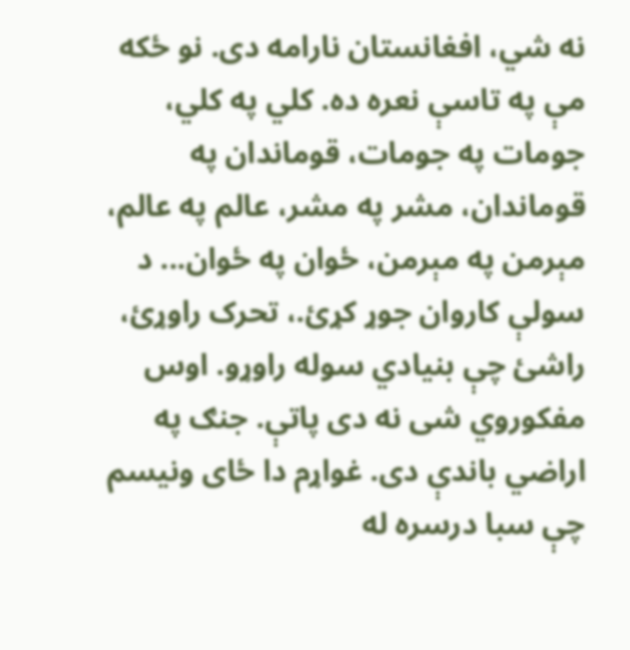نه شي، افغانستان نارامه دی. نو ځکه مې په تاسې نعره ده. کلي په کلي، جومات په جومات، قوماندان په قوماندان، مشر په مشر، عالم په عالم، مېرمن په مېرمن، ځوان په ځوان... د سولې کاروان جوړ کړئ.، تحرک راوړئ، راشئ چې بنیادي سوله راوړو. اوس مفکوروي شی نه دی پاتې. جنګ په اراضي باندې دی. غواړم دا ځای ونیسم چې سبا درسره له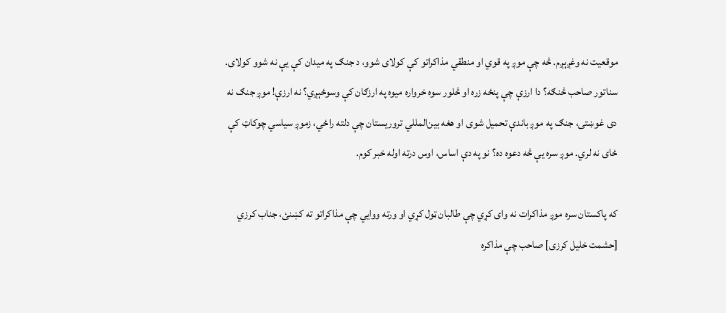موقعیت نه وغږېږم. څه چې موږ په قوي او منطقي مذاکراتو کې کولای شوو، د جنګ په میدان کې یې نه شوو کولای. سناتور صاحب څنګه؟ دا ارزې چې پنځه زره او څلور سوه خرواره میوه په ارزګان کې وسوځېږي؟ نه ارزې! موږ جنګ نه دی غوښتی، جنګ په موږ باندې تحمیل شوی او هغه بین‌المللي تروریستان چې دلته راځي، زموږ سیاسي چوکاټ کې ځای نه لري. موږ سره یې څه دعوه ده؟ نو په دې اساس، اوس درته اوله خبر کوم.

که پاکستان سره موږ مذاکرات نه وای کړي چې طالبان ټول کړي او ورته ووايي چې مذاکراتو ته کښنئ، جناب کرزي [حشمت خلیل کرزی] صاحب چې مذاکره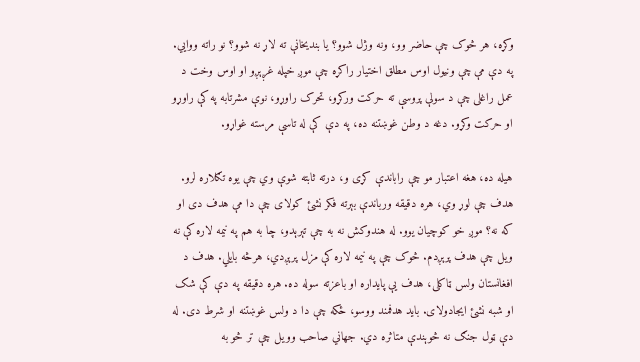وکړه، هر څوک چې حاضر وو، ونه وژل شوو؟ یا بندیخانې ته لاړ نه شوو؟ نو راته ووايي. په دې مې چې ونیول اوس مطلق اختیار راکړه چې موږ خپله غږېږو او اوس وخت د عمل راغلی چې د سولې پروسې ته حرکت ورکړو، تحرک راوړو، نوې مشرتابه په کې راوړو او حرکت وکړو. دغه د وطن غوښتنه ده، په دې کې له تاسې مرسته غواړو.

هیله ده، هغه اعتبار مو چې راباندې کړی و، درته ثابته شوې وي چې یوه تګلاره لرو. هدف چې لوړ وي، هره دقیقه ورباندې بېرته فکر نشئ کولای چې دا مې هدف دی او که نه؟ موږ خو کوچیان یوو. له هندوکش نه به چې تېرېدو، چا به هم په نیمه لاره کې نه ویل چې هدف پرېږدم. څوک چې په نیمه لاره کې مزل پرېږدي، هرڅه بایلي. هدف د افغانستان ولس ټاکلی، هدف یې پایداره او باعزته سوله ده. هره دقیقه په دې کې شک او شبه نشئ ایجادولای. باید هدفمند ووسو، ځکه چې دا د ولس غوښتنه او شرط دی. له دې ټول جنګ نه څوېندې متاثره دي. جهاني صاحب وویل چې تر څو به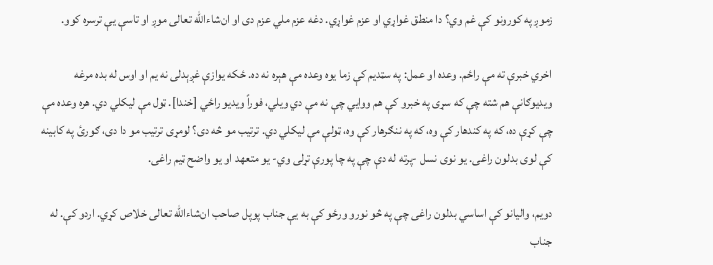زموږ په کورونو کې غم وي؟ دا منطق غواړي او عزم غواړي. دغه عزم ملي عزم دی او ان‌شاءالله تعالی موږ او تاسې یې ترسره کوو.

اخري خبرې ته مې راځم. وعده او عمل: په سټدیم کې زما یوه وعده مې هېره نه ده. ځکه یوازې غږېدلی نه یم او اوس له بده مرغه ویدیوګانې هم شته چې که سړی په خبرو کې هم ووايي چې نه مې دي ویلي، فوراً ویدیو راځي [خندا]. ټول مې لیکلي دي. هره وعده مې چې کړې ده، که په کندهار کې وه، که په ننګرهار کې وه، ټولې مې لیکلي دي. ترتیب مو څه دی؟ لومړی ترتیب مو دا دی، ګورئ په کابینه کې لوی بدلون راغی. یو نوی نسل -پرته له دې چې په چا پورې تړلی وي- یو متعهد او یو واضح ټیم راغی.

دویم، والیانو کې اساسي بدلون راغی چې په څو نورو ورځو کې به یې جناب پوپل صاحب ان‌شاءالله تعالی خلاص کړي. اردو کې. له جناب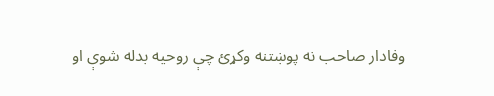وفادار صاحب نه پوښتنه وکړئ چې روحیه بدله شوې او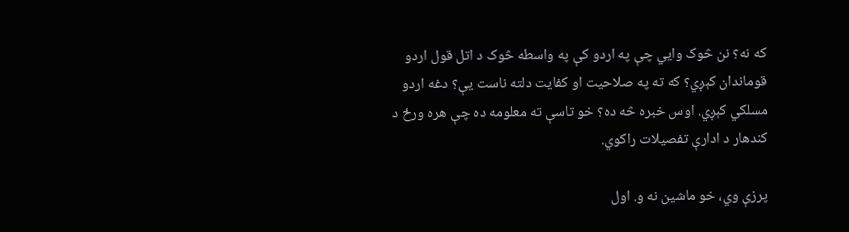که نه؟ نن څوک وايي چې په اردو کې په واسطه څوک د اتل قول اردو قوماندان کېږي؟ که ته په صلاحیت او کفایت دلته ناست یې؟ دغه اردو مسلکي کېږي. اوس خبره څه ده؟ خو تاسې ته معلومه ده چې هره ورځ د کندهار د ادارې تفصیلات راکوي.

پرزې وي، خو ماشین نه و. اول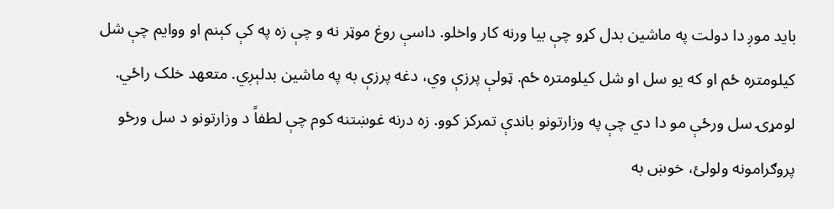باید موږ دا دولت په ماشین بدل کړو چې بیا ورنه کار واخلو. داسې روغ موټر نه و چې زه په کې کېنم او ووايم چې شل کیلومتره ځم او که یو سل او شل کیلومتره ځم. ټولې پرزې وي، دغه پرزې به په ماشین بدلېږي. متعهد خلک راځي. لومړۍ سل ورځې مو دا دي چې په وزارتونو باندې تمرکز کوو. زه درنه غوښتنه کوم چې لطفاً د وزارتونو د سل ورځو پروګرامونه ولولئ، خوښ به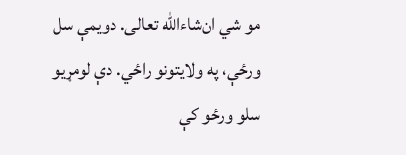مو شي ان‌شاءالله تعالی. دویمې سل ورځې، په ولایتونو راځي. دې لومړیو سلو ورځو کې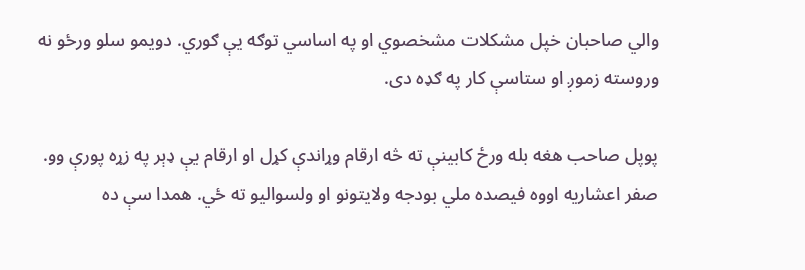والي صاحبان خپل مشکلات مشخصوي او په اساسي توګه یې ګوري. دویمو سلو ورځو نه وروسته زموږ او ستاسې کار په ګډه دی.

پوپل صاحب هغه بله ورځ کابینې ته څه ارقام وړاندې کړل او ارقام یې ډېر په زړه پورې وو. صفر اعشاریه اووه فیصده ملي بودجه ولایتونو او ولسوالیو ته ځي. همدا سې ده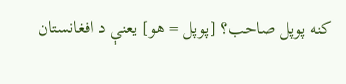کنه پوپل صاحب؟ [پوپل = هو] یعنې د افغانستان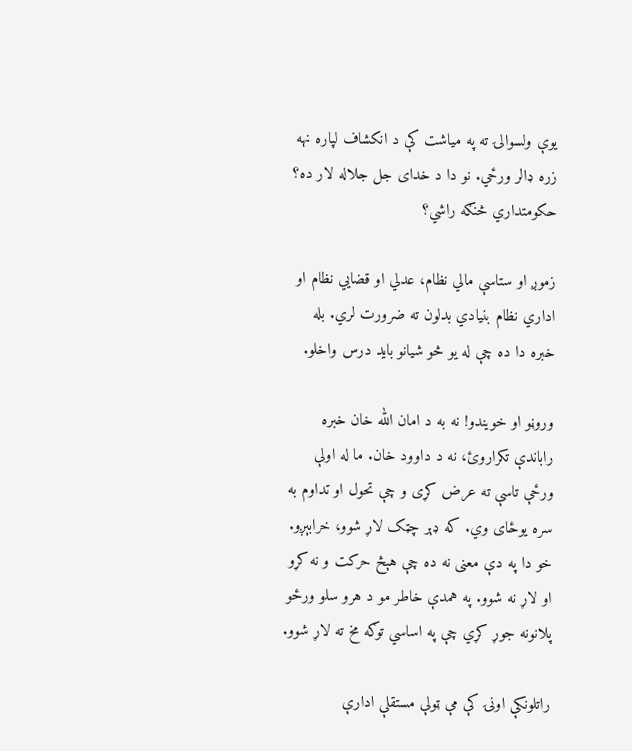یوې ولسوالۍ ته په میاشت کې د انکشاف لپاره نهه زره ډالر ورځي. نو دا د خدای جل جلاله لار ده؟ حکومتداري څنګه راشي؟

زموږ او ستاسې مالي نظام، عدلي او قضايي نظام او اداري نظام بنیادي بدلون ته ضرورت لري. بله خبره دا ده چې له یو څو شیانو باید درس واخلو.

وروڼو او خویندو! نه به د امان الله خان خبره راباندې تکراروئ، نه د داوود خان. ما له اولې ورځې تاسې ته عرض کړی و چې تحول او تداوم به سره یوځای وي. که ډېر چټک لاړ شوو، خرابېږو. خو دا په دې معنی نه ده چې هېڅ حرکت و نه کړو او لاړ نه شوو. په همدې خاطر مو د هرو سلو ورځو پلانونه جوړ کړي چې په اساسي توګه مخ ته لاړ شوو.

راتلونکې اونۍ کې مې ټولې مستقلې ادارې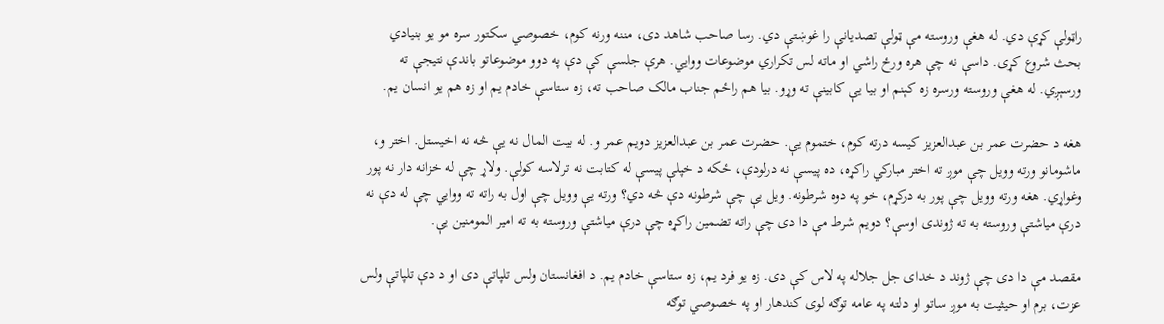راټولې کړې دي. له هغې وروسته مې ټولې تصدیانې را غوښتې دي. رسا صاحب شاهد دی، مننه ورنه کوم، خصوصي سکتور سره مو یو بنیادي بحث شروع کړی. داسې نه چې هره ورځ راشي او ماته لس تکراري موضوعات ووايي. هرې جلسې کې دې په دوو موضوعاتو باندې نتیجې ته ورسېږي. له هغې وروسته ورسره زه کېنم او بیا یې کابینې ته وړو. بیا هم راځم جناب مالک صاحب ته، زه ستاسې خادم یم او زه هم یو انسان یم.

هغه د حضرت عمر بن عبدالعزیز کیسه درته کوم، ختموم یې. حضرت عمر بن عبدالعزیز دویم عمر و. له بیت المال نه یې څه نه اخیستل. اختر و، ماشومانو ورته وویل چې موږ ته اختر مبارکي راکړه، ده پیسې نه درلودې، ځکه د خپلې پیسې له کتابت نه ترلاسه کولې. ولاړ چې له خزانه دار نه پور وغواړي. هغه ورته وویل چې پور به درکړم، خو په دوه شرطونه. ویل یې چې شرطونه دې څه دي؟ ورته یې وویل چې اول به راته ته ووايي چې له دې نه درې میاشتې وروسته به ته ژوندی اوسې؟ دویم شرط مې دا دی چې راته تضمین راکړه چې درې میاشتې وروسته به ته امیر المومنین یې.

مقصد مې دا دی چې ژوند د خدای جل جلاله په لاس کې دی. زه یو فرد یم، زه ستاسې خادم یم. د افغانستان ولس تلپاتې دی او د دې تلپاتې ولس عزت، برم او حیثیت به موږ ساتو او دلته په عامه توګه لوی کندهار او په خصوصي توګه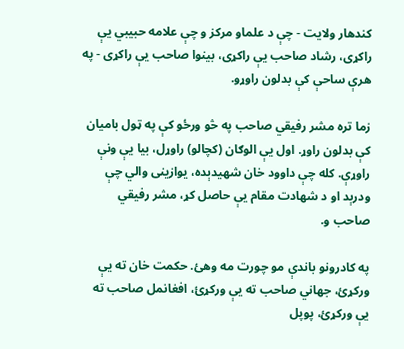کندهار ولایت - چې د علماو مرکز و چې علامه حبیبي یې راکړی، رشاد صاحب یې راکړی، بینوا صاحب یې راکړی - په هرې ساحې کې بدلون راوړو.

زما تره مشر رفیقي صاحب په څو ورځو کې په ټول بامیان کې بدلون راوړ. اول یې الوګان (کچالو) راوړل، بیا یې ونې راوړې. کله چې داوود خان شهیدېده، یوازینی والي چې ودرېد او د شهادت مقام یې حاصل کړ، مشر رفیقي صاحب و.

په کادرونو باندې مو چورت مه وهئ. حکمت خان ته یې ورکړئ، جهاني صاحب ته یې ورکړئ، افغانمل صاحب ته یې ورکړئ، پوپل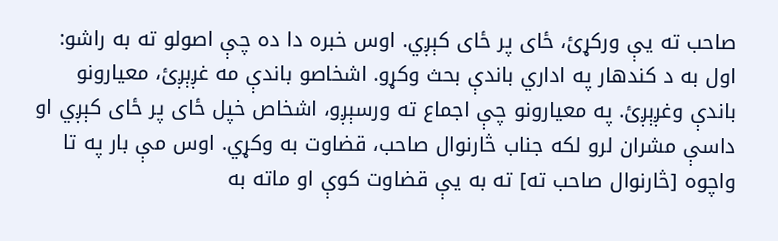صاحب ته یې ورکړئ، ځای پر ځای کېږي. اوس خبره دا ده چې اصولو ته به راشو: اول به د کندهار په اداري باندې بحث وکړو. اشخاصو باندې مه غږېږئ، معیارونو باندې وغږېږئ. په معیارونو چې اجماع ته ورسېږو، اشخاص خپل ځای پر ځای کېږي او داسې مشران لرو لکه جناب څارنوال صاحب، قضاوت به وکړي. اوس مې بار په تا واچوه [څارنوال صاحب ته] ته به یې قضاوت کوې او ماته به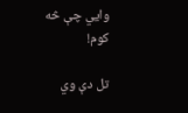وايي چې څه کوم!

تل دې وي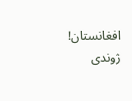افغانستان!
ژوندی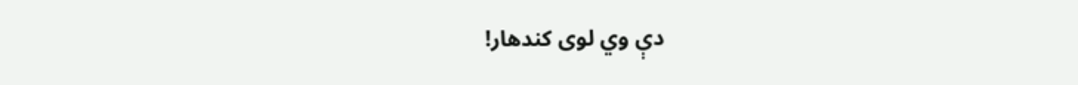دې وي لوی کندهار!